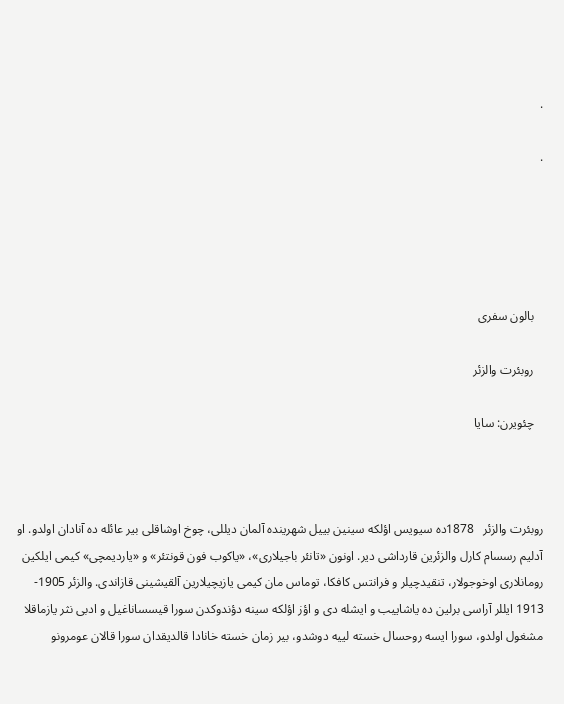.

.





   بالون سفری

   روبئرت والزئر

   چئویرن: سایا



روبئرت والزئر   1878ده سیویس اؤلکه سینین بییل شهرینده آلمان دیللی، چوخ اوشاقلی بیر عائله ده آنادان اولدو. او آدلیم رسسام کارل والزئرین قارداشی دیر. اونون «تانئر باجیلاری»، «یاکوب فون قونتئر» و «یاردیمچی» کیمی ایلکین رومانلاری اوخوجولار، تنقیدچیلر و فرانتس کافکا، توماس مان کیمی یازیچیلارین آلقیشینی قازاندی. والزئر 1905- 1913 ایللر آراسی برلین ده یاشاییب و ایشله دی و اؤز اؤلکه سینه دؤندوکدن سورا قیسساناغیل و ادبی نثر یازماقلا مشغول اولدو، سورا ایسه روحسال خسته لییه دوشدو، بیر زمان خسته خانادا قالدیقدان سورا قالان عومرونو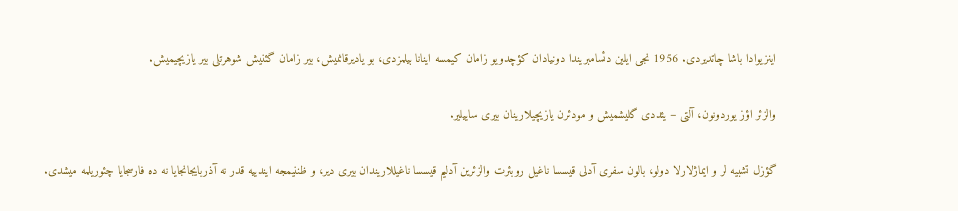اینزیوادا باشا چاتدیردی. 1956 نجی ایلین دئسامبریندا دونیادان کؤچدویو زامان کیمسه اینانا بیلمزدی، بو یادیرقانمیش، بیر زامان گئنیش شوهرتلی بیر یازیچیمیش.

والزئر اؤز یوردونون، آلتی – یئددی گلیشمیش و مودئرن یازیچیلارینان بیری ساییلیر.

گؤزل تشبیه لر و ایماژلارلا دولو، بالون سفری آدلی قیسسا ناغیل روبئرت والزئرین آدلیم قیسسا ناغیللاریندان بیری دیر، و ظننیمجه ایندییه قدر نه آذربایجانجایا نه ده فارسجایا چئوریلمه میشدی.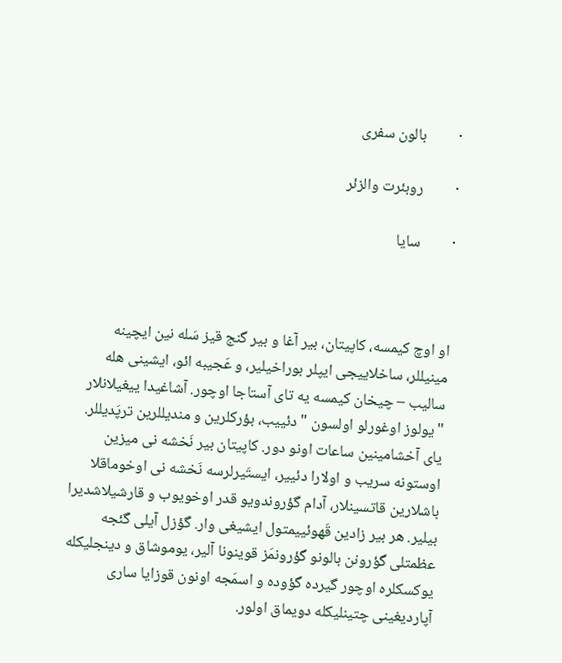·         بالون سفری

·         روبئرت والزئر

·         سایا



او اوچ کیمسه، کاپیتان، بیر آغا و بیر گنج قیز سَله نین ایچینه مینیللر، ساخلاییجی ایپلر بوراخیلیر، و عَجیبه ائو، ایشینی هله سالیب – چیخان کیمسه یه تای آستاجا اوچور. آشاغیدا ییغیلانلار "یولوز اوغورلو اولسون " دئییب، بؤرکلرین و مندیللرین ترپَدیللر. یای آخشامینین ساعات اونو دور. کاپیتان بیر نَخشه نی میزین اوستونه سریب و اولارا دئییر، ایستَیرلرسه نَخشه نی اوخوماقلا باشلارین قاتسینلار، آدام گؤروندویو قدر اوخویوب و قارشیلاشدیرا بیلیر. هر بیر زادین قَهوئییمتول ایشیغی وار. گؤزل آیلی گئجه عظمتلی گؤرونن بالونو گؤرونمَز قوینونا آلیر، یوموشاق و دینجلیکله یوکسکلره اوچور گیرده گؤوده و اسمَجه اونون قوزایا ساری آپاردیغینی چتینلیکله دویماق اولور.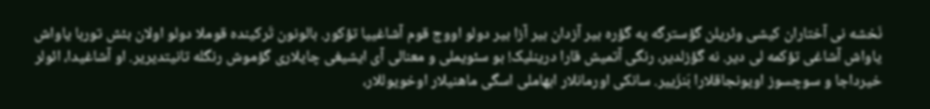نَخشه نی آختاران کیشی وئریلن گؤسترگه یه گؤره بیر آزدان بیر آزا بیر دولو اووج قوم آشاغییا تؤکور. بالونون تَرکینده قوملا دولو اولان بئش توربا یاواش یاواش آشاغی تؤکمه لی دیر. نه گؤزلدیر، رنگی آتمیش قارا درینلیک! بو سئویملی و معنالی آی ایشیغی چایلاری گؤموش رنگله تانیتدیریر. او آشاغیدا، ائولر خیرداجا و سوچسوز اویونجاقلارا بَنزَییر. سانکی اورمانلار ابهاملی اسگی ماهنیلار اوخویوللار،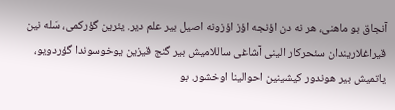آنجاق بو ماهنی، هر نه دن اؤنجه اؤز اؤزونه اصیل بیر علم دیر. یئرین گؤرکمی، سَله نین قیراغلاریندان سئحرکار الینی آشاغی ساللامیش بیر گنج قیزین یوخوسوندا گؤردویو، یاتمیش بیر هوندور کیشینین احوالینا اوخشور. بو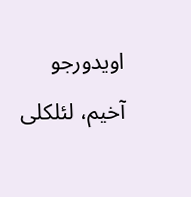اویدورجو آخیم، لئلکلی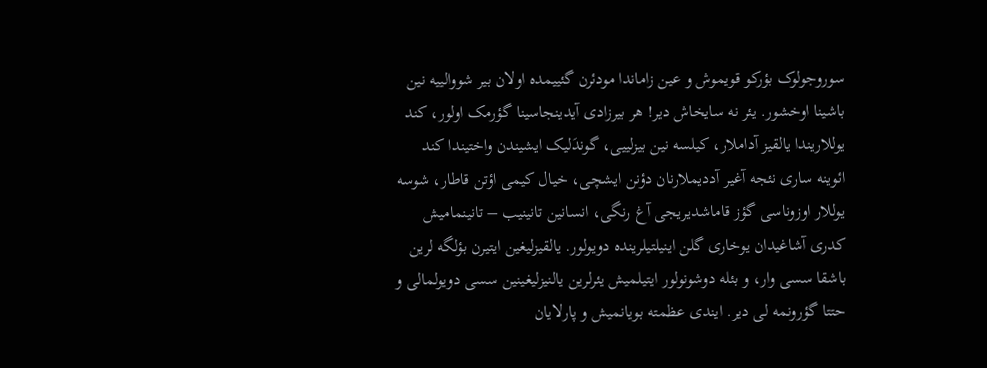سوروجولوک بؤرکو قویموش و عین زاماندا مودئرن گئییمده اولان بیر شووالییه نین باشینا اوخشور. یئر نه سایخاش دیر! هر بیرزادی آیدینجاسینا گؤرمک اولور، کند یوللاریندا یالقیز آداملار، کیلسه نین بیزلییی، گوندَلیک ایشیندن واختیندا کند ائوینه ساری نئجه آغیر آددیملارنان دؤنن ایشچی، خیال کیمی اؤتن قاطار، شوسه یوللار اوزوناسی گؤز قاماشدیریجی آغ رنگی، انسانین تانینیب – تانینمامیش کدری آشاغیدان یوخاری گلن اینیلتیلرینده دویولور. یالقیزلیغین ایتیرن بؤلگه لرین باشقا سسی وار، و بئله دوشونولور ایتیلمیش یئرلرین یالنیزلیغینین سسی دویولمالی و حتتا گؤرونمه لی دیر. ایندی عظمته بویانمیش و پارلایان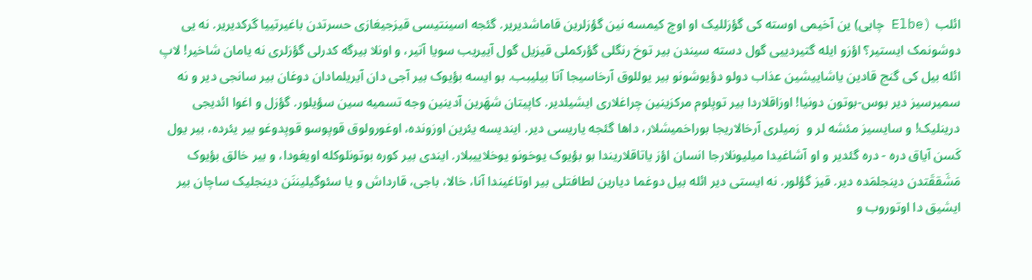ائلب (Elbe چایی) ین آخیمی اوسته کی گؤزللیک او اوچ کیمسه نین گؤزلرین قاماشدیریر. گئجه اسینتیسی قیزجیغازی حسرتدن باغیرتییا گرکدیریر. نه یی دوشونمک ایستیر؟ اؤزو ایله گتیردییی گول دسته سیندن بیر توخ رنگلی گؤرکملی قیزیل گول آییریب سویا آتیر، و اونلا بیرگه کدرلی گؤزلری نه یامان شاخیر! لاپ ائله بیل کی گنج قادین یاشاییشین عذاب دولو دؤیوشونو بیر یوللوق آرخاسیجا آتا بیلیبب. بو ایسه بؤیوک بیر آجی دان آیریلمادان دوغان بیر سانجی دیر و نه سمیرسیز دیر بوس-بوتون دونیا! اوزاقلاردا بیر توپلوم مرکزینین چراغلاری ایشیلدیر. کاپیتان شهَرین آدینین وجه تسمیه سین سؤیلور. گؤزل و اغوا ائدیجی درینلیک! و سایسیز مئشه لر و  زمیلری آرخالاریجا بوراخمیشلار، داها گئجه یاریسی دیر. ایندیسه یئرین اوزونده، اوغورولوق قوپوسو قوپدوغو بیر یئرده، بیر یول کَسن آیاق دره - دره گئدیر و او آشاغیدا میلیونلارجا انسان اؤز یاتاقلاریندا بو بؤیوک یوخونو یوخلاییبلار. ایندی بیر کوره بوتونلوکله اویغودا، و بیر خالق بؤیوک مَشَققَتدن دینجلمَده دیر. قیز گؤلور. نه ایستی دیر ائله بیل دوغما دیارین لطافتلی بیر اوتاغیندا آنا، خالا، باجی، قارداش و یا سئوگیلیننَن دینجلیک ساچان بیر ایشیق دا اوتوروب و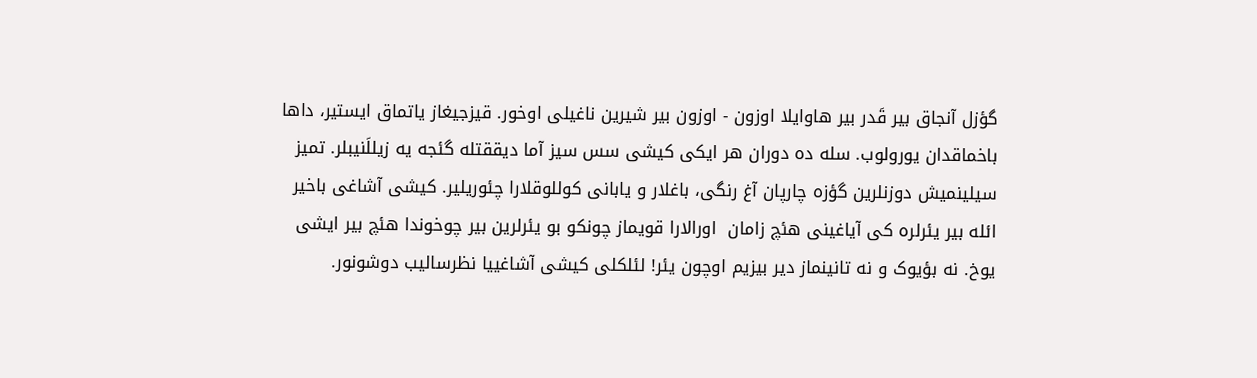گؤزل آنجاق بیر قَدر بیر هاوایلا اوزون - اوزون بیر شیرین ناغیلی اوخور. قیزجیغاز یاتماق ایستیر، داها باخماقدان یورولوب. سله ده دوران هر ایکی کیشی سس سیز آما دیققتله گئجه یه زیللَنیبلر. تمیز سیلینمیش دوزنلرین گؤزه چارپان آغ رنگی، باغلار و یابانی کوللوقلارا چئوریلیر. کیشی آشاغی باخیر ائله بیر یئرلره کی آیاغینی هئچ زامان  اورالارا قویماز چونکو بو یئرلرین بیر چوخوندا هئچ بیر ایشی یوخ. نه بؤیوک و نه تانینماز دیر بیزیم اوچون یئر! لئلکلی کیشی آشاغییا نظرسالیب دوشونور.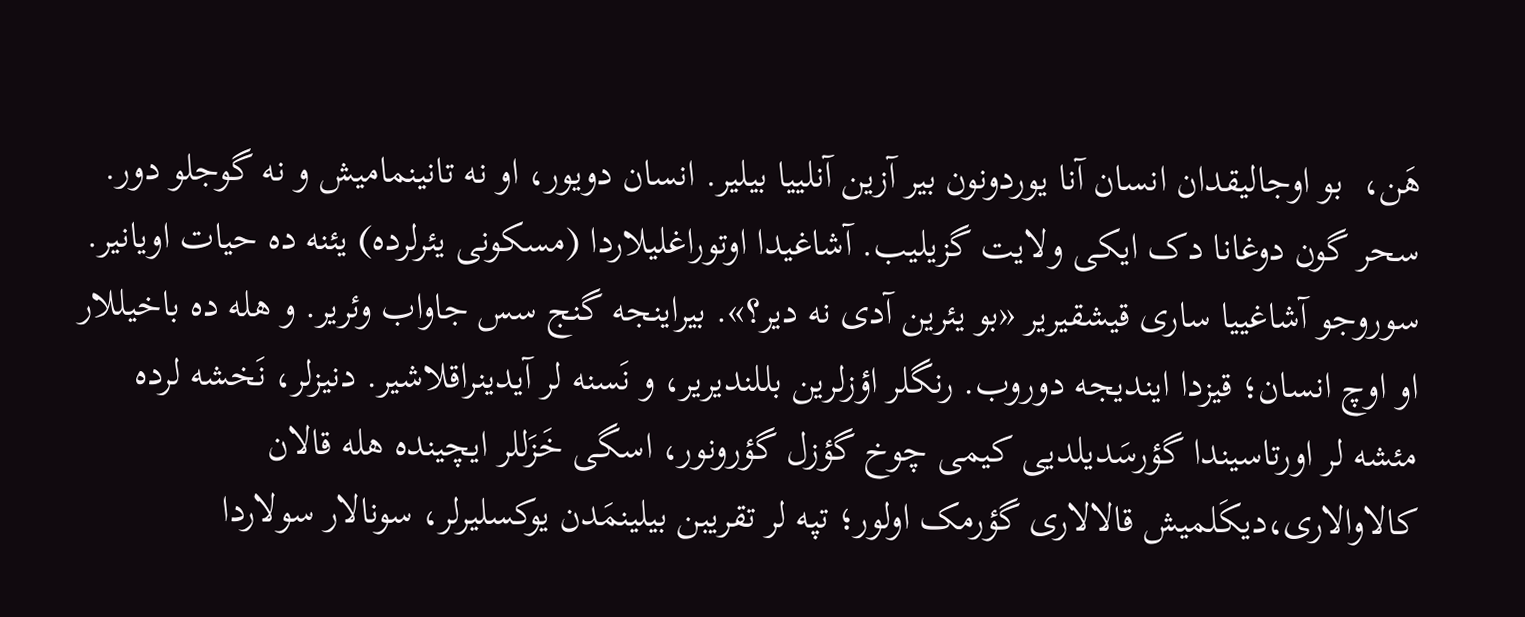هَن،  بو اوجالیقدان انسان آنا یوردونون بیر آزین آنلییا بیلیر. انسان دویور، او نه تانینمامیش و نه گوجلو دور. سحر گون دوغانا دک ایکی ولایت گزیلیب. آشاغیدا اوتوراغلیلاردا (مسکونی یئرلرده) یئنه ده حیات اویانیر. سوروجو آشاغییا ساری قیشقیریر «بو یئرین آدی نه دیر؟». بیراینجه گنج سس جاواب وئریر. و هله ده باخیللار او اوچ انسان؛ قیزدا ایندیجه دوروب. رنگلر اؤزلرین بللندیریر، و نَسنه لر آیدینراقلاشیر. دنیزلر، نَخشه لرده مئشه لر اورتاسیندا گؤرسَدیلدیی کیمی چوخ گؤزل گؤرونور، اسگی خَزَللر ایچینده هله قالان کالاوالاری،دیکَلمیش قالالاری گؤرمک اولور؛ تپه لر تقریبن بیلینمَدن یوکسلیرلر، سونالار سولاردا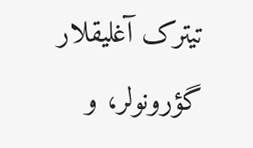تیترک آغلیقلار گؤرونولر، و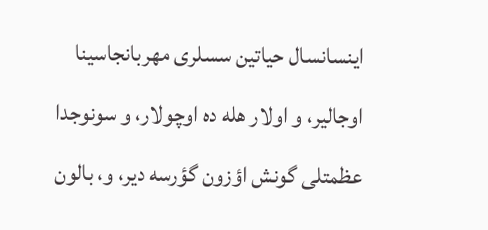اینسانسال حیاتین سسلری مهربانجاسینا اوجالیر، و اولار هله ده اوچولار، و سونوجدا عظمتلی گونش اؤزون گؤرسه دیر، و، بالون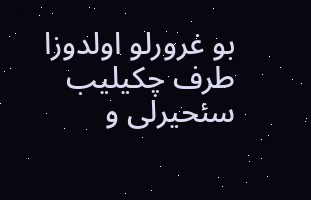بو غرورلو اولدوزا طرف چکیلیب سئحیرلی و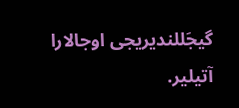گیجَللندیریجی اوجالارا  آتیلیر.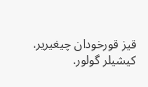قیز قورخودان چیغیریر. کیشیلر گولور.